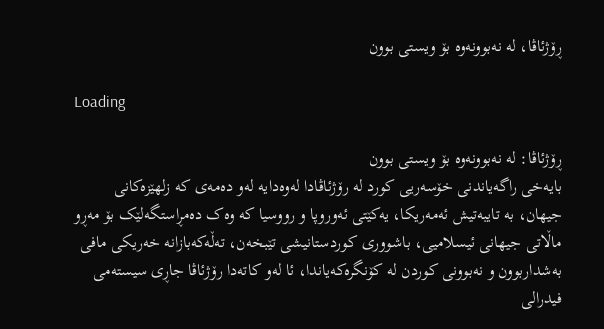ڕۆژئاڤا، لە نەبوونەوە بۆ ویستی بوون

Loading

ڕۆژئاڤا: لە نەبوونەوە بۆ ویستی بوون
بایەخی راگەیاندنی خۆسەریی کورد لە رۆژئاڤادا لەوەدایە لەو دەمەی کە زلهێزەکانی جیهان، بە تایبەتیش ئەمەریکا، یەکێتی ئەوروپا و رووسیا کە وەک دەمڕاستگەلێک بۆ مەڕو ماڵاتی جیهانی ئیسلامیی، باشووری کوردستانیشی تێبخەن، تەڵەکەبازانە خەریکی مافی بەشداربوون و نەبوونی کوردن لە کۆنگرەکەیاندا، ئا لەو کاتەدا رۆژئاڤا جاڕی سیستەمی فیدرالی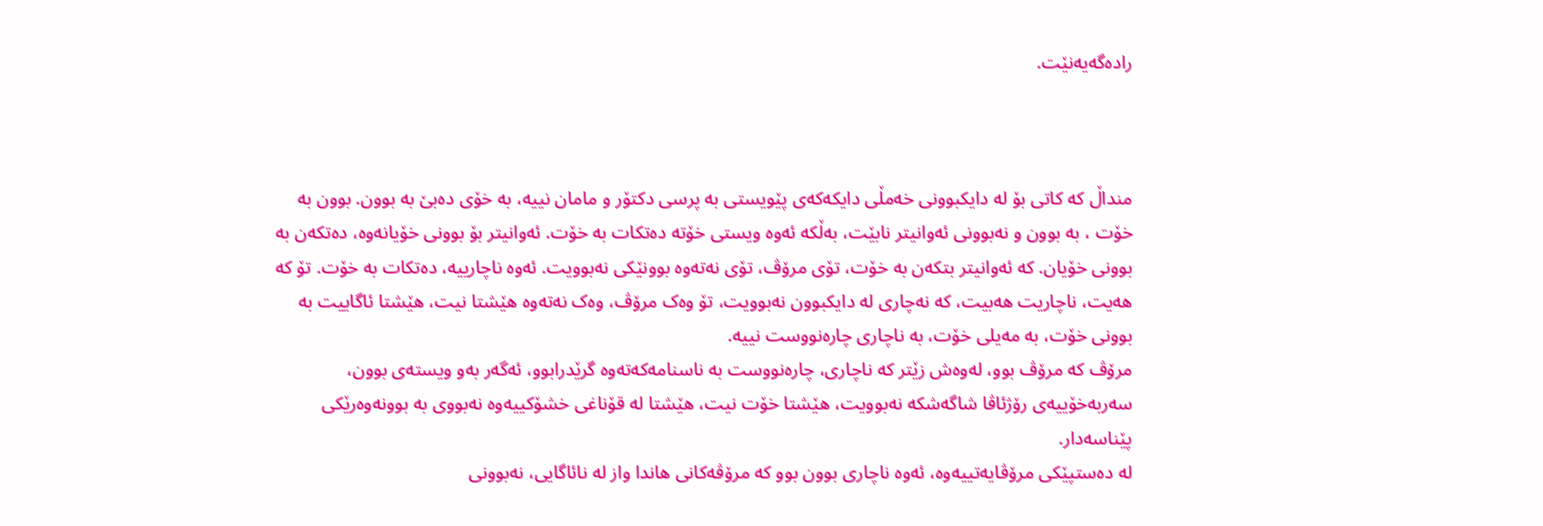رادەگەیەنێت.



منداڵ کە کاتی بۆ لە دایکبوونی خەمڵی دایکەکەی پێویستی بە پرسی دکتۆر و مامان نییە، بە خۆی دەبێ بە بوون. بوون بە خۆت ، بە بوون و نەبوونی ئەوانیتر نابێت، بەڵکە ئەوە ویستی خۆتە دەتکات بە خۆت. ئەوانیتر بۆ بوونی خۆیانەوە، دەتکەن بە بوونی خۆیان. کە ئەوانیتر بتکەن بە خۆت، تۆی مرۆڤ، تۆی نەتەوە بوونێکی نەبوویت. ئەوە ناچارییە، دەتکات بە خۆت. تۆ کە هەیت، ناچاریت هەبیت، کە نەچاری لە دایکبوون نەبوویت، تۆ وەک مرۆڤ، وەک نەتەوە هێشتا نیت، هێشتا ئاگاییت بە بوونی خۆت، بە مەیلی خۆت، بە ناچاری چارەنووست نییە.
مرۆڤ کە مرۆڤ بوو، لەوەش زێتر کە ناچاری، چارەنووست بە ناسنامەکەتەوە گرێدرابوو، ئەگەر بەو ویستەی بوون، سەربەخۆییەی رۆژئاڤا شاگەشکە نەبوویت، هێشتا خۆت نیت، هێشتا لە قۆناغی خشۆکییەوە نەبووی بە بوونەوەرێکی پێناسەدار.
لە دەستپێکی مرۆڤایەتییەوە، ئەوە ناچاری بوون بوو کە مرۆڤەکانی هاندا واز لە نائاگایی، نەبوونی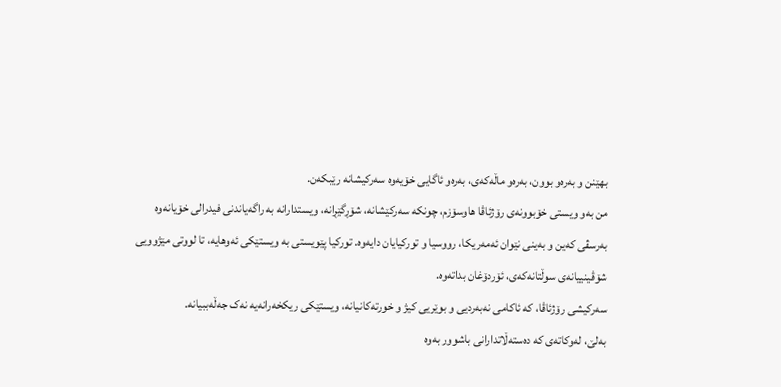بهێنن و بەرەو بوون، بەرەو ماڵەکەی، بەرەو ئاگایی خۆیەوە سەرکیشانە رێبکەن.
من بەو ویستی خۆبوونەی رۆژئاڤا هاوسۆزم، چونکە سەرکێشانە، شۆڕگێڕانە، ویستدارانە بە راگەیاندنی فیدرالی خۆیانەوە بەرسڤی کەین و بەینی نێوان ئەمەریکا، رووسیا و تورکیایان دایەوە. تورکیا پێویستی بە ویستێکی ئەوهایە، تا لووتی مێژوویی شۆڤینییانەی سوڵتانەکەی، ئۆردۆغان بداتەوە.
سەرکیشی رۆژئاڤا، کە ئاکامی نەبەردیی و بوێریی کیژ و خورتەکانیانە، ویستێکی ریکخەرانەیە نەک جەڵەببیانە.
بەلێ، لەوکاتەی کە دەستەڵاتدارانی باشوور بەوە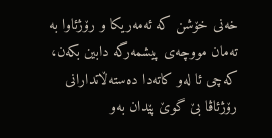خەنی خۆشن کە ئەمەریکا و رۆژئاوا بە تەمان مووچەی پیشمەرگە دابین بکەن، کەچی ئا لەو کاتەدا دەستەڵاتدارانی رۆژئاڤا بێ گوێ پێدان بەو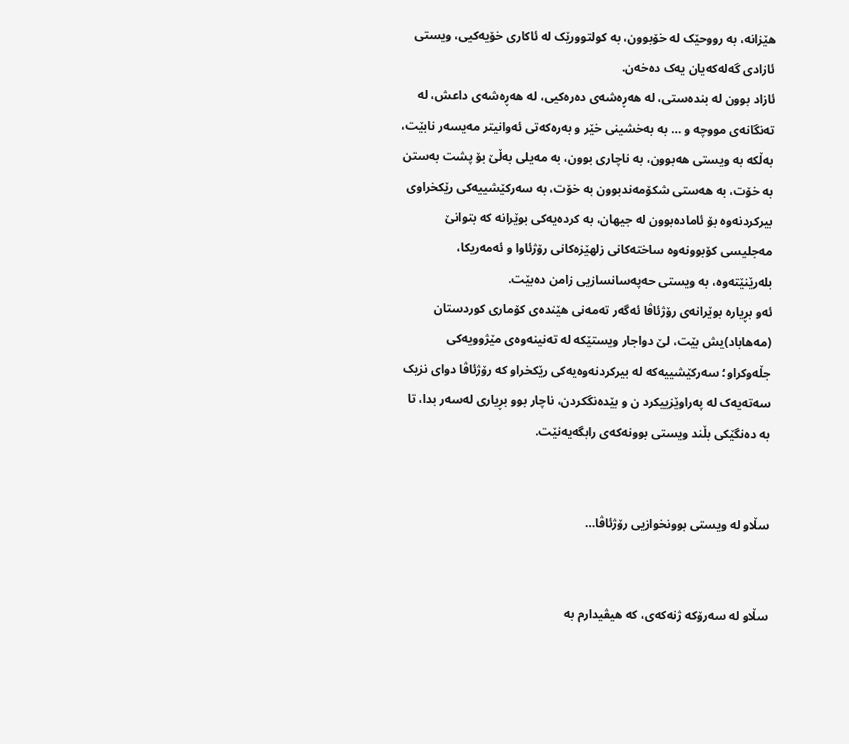هێزانە، بە رووحێک لە خۆبوون، بە کولتوورێک لە ئاکاری خۆیەکیی، ویستی ئازادی گەلەکەیان یەک دەخەن.
ئازاد بوون لە بندەستی، لە هەڕەشەی دەرەکیی، لە هەڕەشەی داعش، لە تەنگانەی مووچە و … بە بەخشینی خێر و بەرەکەتی ئەوانیتر مەیسەر نابێت، بەڵکە بە ویستی هەبوون، بە ناچاری بوون، بە مەیلی بەڵێ بۆ پشت بەستن بە خۆت، بە هەستی شکۆمەندبوون بە خۆت، بە سەرکێشییەکی رێکخراوی بیرکردنەوە بۆ ئامادەبوون لە جیهان، بە کردەیەکی بوێرانە کە بتوانێ مەجلیسی کۆبوونەوە ساختەکانی زلهێزەکانی رۆژئاوا و ئەمەریکا، بلەرێنێتەوە، بە ویستی حەپەسانسازیی زامن دەبێت.
ئەو بڕیارە بوێرانەی رۆژئاڤا ئەگەر تەمەنی هێندەی کۆماری کوردستان (مەهاباد)یش بێت، لێ دواجار ویستێکە لە تەنینەوەی مێژوویەکی جڵەوکراو؛ سەرکێشییەکە لە بیرکردنەوەیەکی رێکخراو کە رۆژئاڤا دوای نزیک سەتەیەک لە پەراوێزییکرد ن و بێدەنگکردن، ناچار بوو بڕیاری لەسەر بدا، تا بە دەنگێکی بڵند ویستی بوونەکەی رابگەیەنێت.


سڵاو لە ویستی بوونخوازیی رۆژئاڤا…


سڵاو لە سەرۆکە ژنەکەی، کە هیڤیدارم بە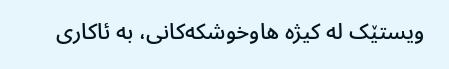ویستێک لە کیژە هاوخوشکەکانی، بە ئاکاری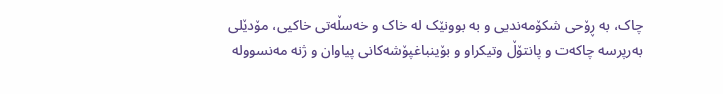چاک، بە ڕۆحی شکۆمەندیی و بە بوونێک لە خاک و خەسڵەتی خاکیی، مۆدێلی بەرپرسە چاکەت و پانتۆڵ وتیکراو و بۆینباغپۆشەکانی پیاوان و ژنە مەنسوولە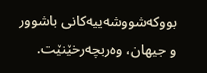بووکەشووشەییەکانی باشوور و جیهان، وەربچەرخێنێت.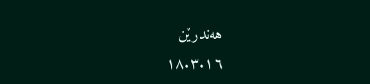هەندرێن
١٨.٣.١٦